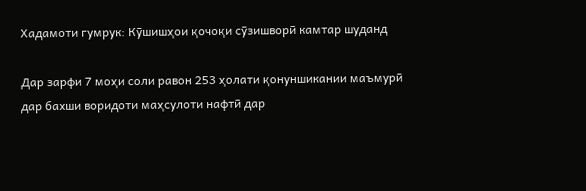Хадамоти гумрук: Кӯшишҳои қочоқи сӯзишворӣ камтар шуданд

Дар зарфи 7 моҳи соли равон 253 ҳолати қонуншикании маъмурӣ дар бахши воридоти маҳсулоти нафтӣ дар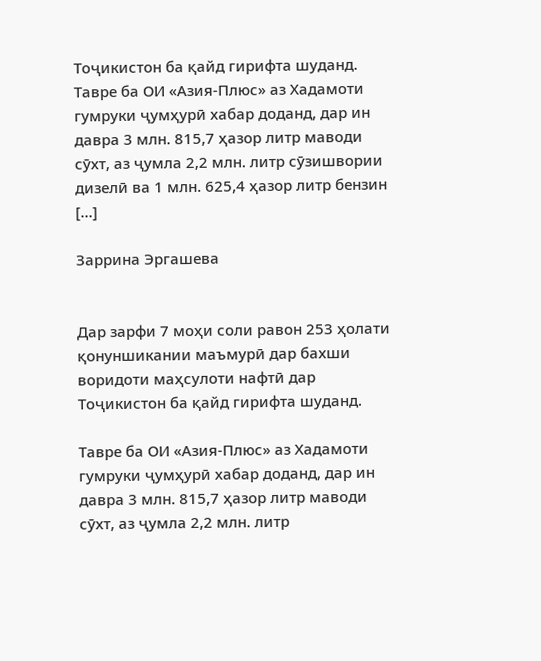Тоҷикистон ба қайд гирифта шуданд. Тавре ба ОИ «Азия-Плюс» аз Хадамоти гумруки ҷумҳурӣ хабар доданд, дар ин давра 3 млн. 815,7 ҳазор литр маводи сӯхт, аз ҷумла 2,2 млн. литр сӯзишвории дизелӣ ва 1 млн. 625,4 ҳазор литр бензин […]

Заррина Эргашева


Дар зарфи 7 моҳи соли равон 253 ҳолати қонуншикании маъмурӣ дар бахши воридоти маҳсулоти нафтӣ дар Тоҷикистон ба қайд гирифта шуданд.

Тавре ба ОИ «Азия-Плюс» аз Хадамоти гумруки ҷумҳурӣ хабар доданд, дар ин давра 3 млн. 815,7 ҳазор литр маводи сӯхт, аз ҷумла 2,2 млн. литр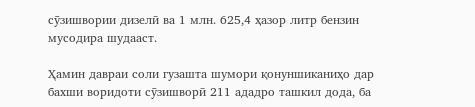сӯзишвории дизелӣ ва 1 млн. 625,4 ҳазор литр бензин мусодира шудааст.

Ҳамин давраи соли гузашта шумори қонуншиканиҳо дар бахши воридоти сӯзишворӣ 211 ададро ташкил дода, ба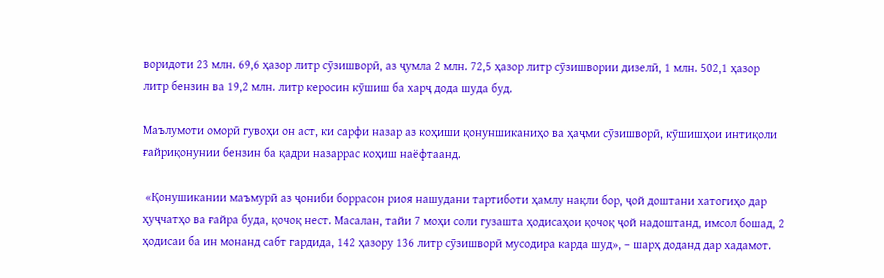воридоти 23 млн. 69,6 ҳазор литр сӯзишворӣ, аз ҷумла 2 млн. 72,5 ҳазор литр сӯзишвории дизелӣ, 1 млн. 502,1 ҳазор литр бензин ва 19,2 млн. литр керосин кӯшиш ба харҷ дода шуда буд.

Маълумоти оморӣ гувоҳи он аст, ки сарфи назар аз коҳиши қонуншиканиҳо ва ҳаҷми сӯзишворӣ, кӯшишҳои интиқоли ғайриқонунии бензин ба қадри назаррас коҳиш наёфтаанд.

 «Қонушикании маъмурӣ аз ҷониби боррасон риоя нашудани тартиботи ҳамлу нақли бор, ҷой доштани хатогиҳо дар ҳуҷчатҳо ва ғайра буда, қочоқ нест. Масалан, тайи 7 моҳи соли гузашта ҳодисаҳои қочоқ ҷой надоштанд, имсол бошад, 2 ҳодисаи ба ин монанд сабт гардида, 142 ҳазору 136 литр сӯзишворӣ мусодира карда шуд», – шарҳ доданд дар хадамот.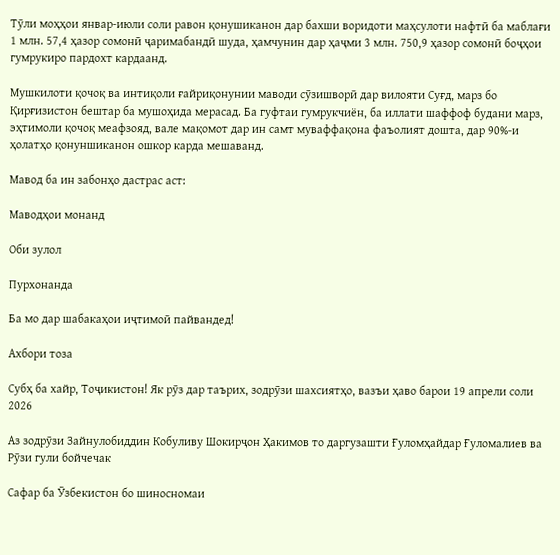Тӯли моҳҳои январ-июли соли равон қонушиканон дар бахши воридоти маҳсулоти нафтӣ ба маблағи 1 млн. 57,4 ҳазор сомонӣ ҷаримабандӣ шуда, ҳамчунин дар ҳаҷми 3 млн. 750,9 ҳазор сомонӣ боҷҳои гумрукиро пардохт кардаанд.

Мушкилоти қочоқ ва интиқоли ғайриқонунии маводи сӯзишворӣ дар вилояти Суғд, марз бо Қирғизистон бештар ба мушоҳида мерасад. Ба гуфтаи гумрукчиён, ба иллати шаффоф будани марз, эҳтимоли қочоқ меафзояд, вале мақомот дар ин самт муваффақона фаъолият дошта, дар 90%-и ҳолатҳо қонуншиканон ошкор карда мешаванд.

Мавод ба ин забонҳо дастрас аст:

Маводҳои монанд

Оби зулол

Пурхонанда

Ба мо дар шабакаҳои иҷтимоӣ пайвандед!

Ахбори тоза

Субҳ ба хайр, Тоҷикистон! Як рӯз дар таърих, зодрӯзи шахсиятҳо, вазъи ҳаво барои 19 апрели соли 2026

Аз зодрӯзи Зайнулобиддин Кобуливу Шокирҷон Ҳакимов то даргузашти Ғуломҳайдар Ғуломалиев ва Рӯзи гули бойчечак

Сафар ба Ӯзбекистон бо шиносномаи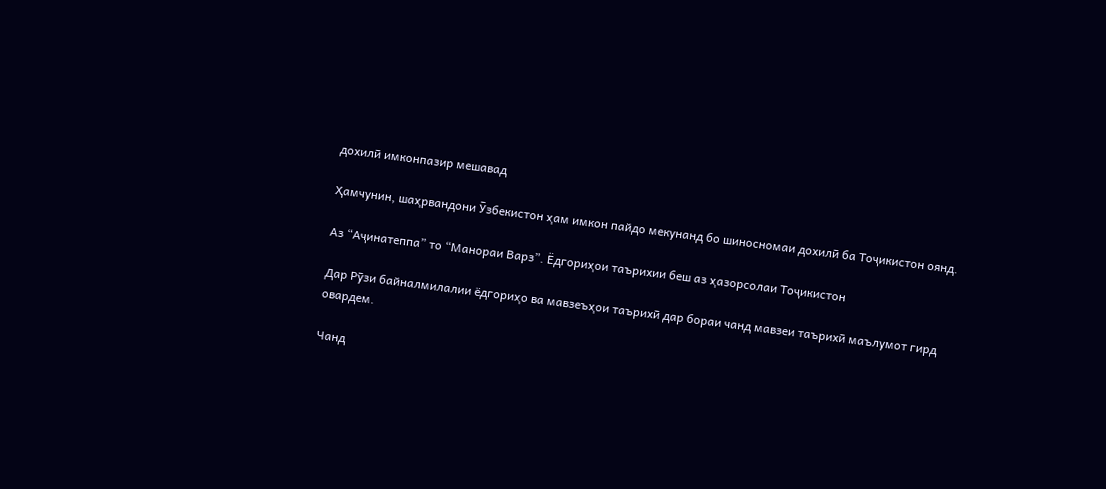дохилӣ имконпазир мешавад

Ҳамчунин, шаҳрвандони Ӯзбекистон ҳам имкон пайдо мекунанд бо шиносномаи дохилӣ ба Тоҷикистон оянд.

Аз “Аҷинатеппа” то “Манораи Варз”. Ёдгориҳои таърихии беш аз ҳазорсолаи Тоҷикистон

Дар Рӯзи байналмилалии ёдгориҳо ва мавзеъҳои таърихӣ дар бораи чанд мавзеи таърихӣ маълумот гирд овардем.

Чанд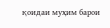қоидаи муҳим барои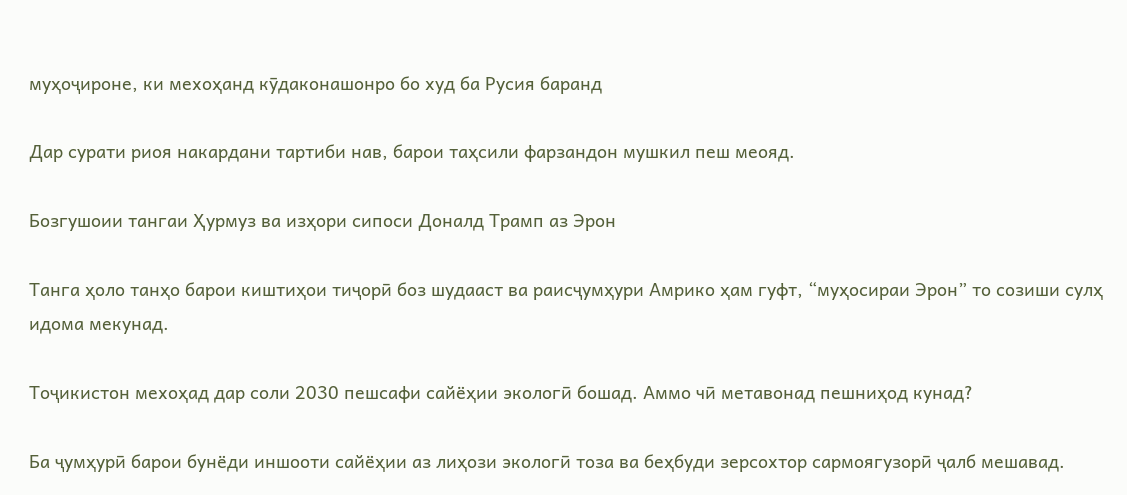муҳоҷироне, ки мехоҳанд кӯдаконашонро бо худ ба Русия баранд

Дар сурати риоя накардани тартиби нав, барои таҳсили фарзандон мушкил пеш меояд.

Бозгушоии тангаи Ҳурмуз ва изҳори сипоси Доналд Трамп аз Эрон

Танга ҳоло танҳо барои киштиҳои тиҷорӣ боз шудааст ва раисҷумҳури Амрико ҳам гуфт, “муҳосираи Эрон” то созиши сулҳ идома мекунад.

Тоҷикистон мехоҳад дар соли 2030 пешсафи сайёҳии экологӣ бошад. Аммо чӣ метавонад пешниҳод кунад?

Ба ҷумҳурӣ барои бунёди иншооти сайёҳии аз лиҳози экологӣ тоза ва беҳбуди зерсохтор сармоягузорӣ ҷалб мешавад.